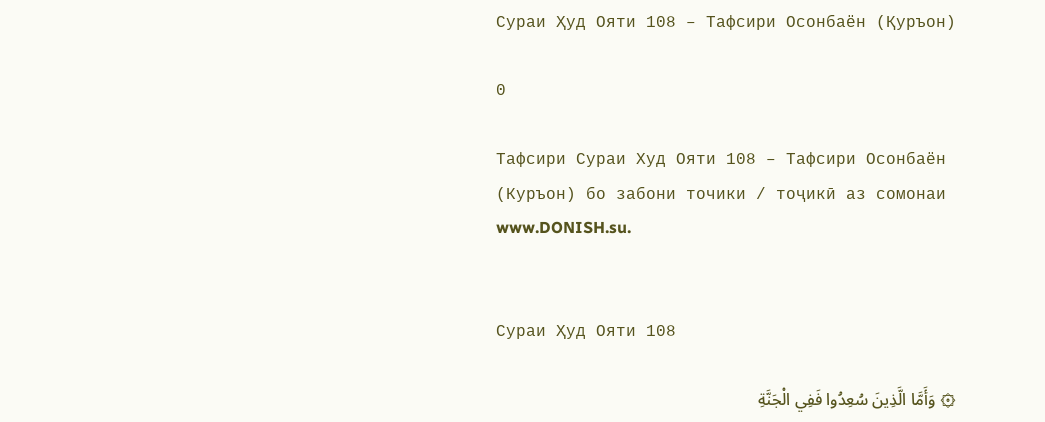Сураи Ҳуд Ояти 108 – Тафсири Осонбаён (Қуръон)

0

Тафсири Сураи Худ Ояти 108 – Тафсири Осонбаён (Куръон) бо забони точики / тоҷикӣ аз сомонаи www.DONISH.su.


Сураи Ҳуд Ояти 108

۞ وَأَمَّا الَّذِينَ سُعِدُوا فَفِي الْجَنَّةِ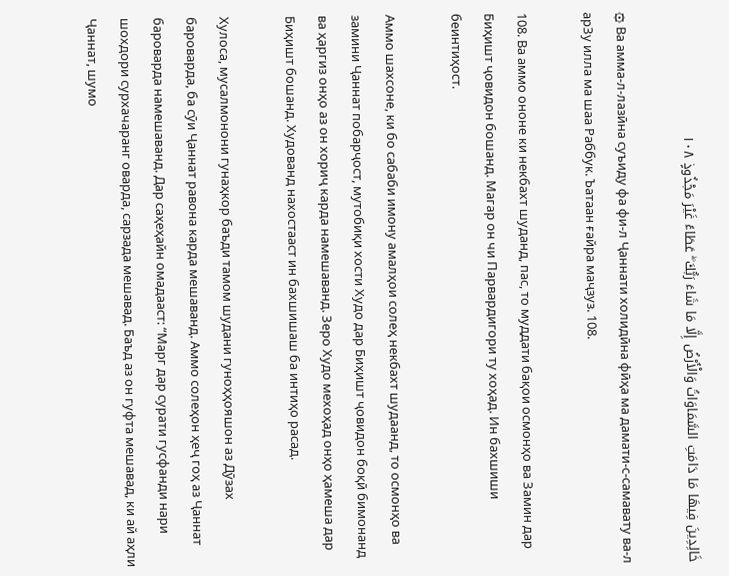خَالِدِينَ فِيهَا مَا دَامَتِ السَّمَاوَاتُ وَالْأَرْضُ إِلَّا مَا شَاءَ رَبُّكَ ۖ عَطَاءً غَيْرَ مَجْذُوذٍ ١٠٨

۞ Ва амма-л-лазӣна суъиду фа фи-л Ҷаннати холидӣна фӣҳа ма дамати-с-самавату ва-л арЗу илла ма шаа Раббук. Ъатаан ғайра маҷзуз. 108.

108. Ва аммо ононе ки некбахт шуданд, пас, то муддати бақои осмонҳо ва Замин дар Биҳишт ҷовидон бошанд. Магар он чи Парвардигори ту хоҳад. Ин бахшиши беинтиҳост.

Аммо шахсоне, ки бо сабаби имону амалҳои солеҳ некбахт шудаанд, то осмонҳо ва замини Ҷаннат побарҷост, мутобиқи хости Худо дар Биҳишт ҷовидон боқӣ бимонанд ва ҳаргиз онҳо аз он хориҷ карда намешаванд. Зеро Худо мехоҳад онҳо ҳамеша дар Биҳишт бошанд. Худованд нахостааст ин бахшишаш ба интиҳо расад.

Хулоса, мусалмонони гунаҳкор баъди тамом шудани гуноҳҳояшон аз Дӯзах бароварда, ба сӯи Ҷаннат равона карда мешаванд. Аммо солеҳон ҳеҷ гоҳ аз Ҷаннат бароварда намешаванд. Дар саҳеҳайн омадааст: “Марг дар сурати гусфанди нари шохдори сурхачаранг оварда, сарзада мешавад. Баъд аз он гуфта мешавад, ки ай аҳли Ҷаннат, шумо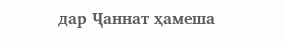дар Ҷаннат ҳамеша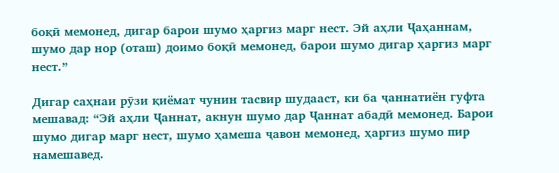боқӣ мемонед, дигар барои шумо ҳаргиз марг нест. Эй аҳли Ҷаҳаннам, шумо дар нор (оташ) доимо боқӣ мемонед, барои шумо дигар ҳаргиз марг нест.”

Дигар саҳнаи рӯзи қиёмат чунин тасвир шудааст, ки ба ҷаннатиён гуфта мешавад: “Эй аҳли Ҷаннат, акнун шумо дар Ҷаннат абадӣ мемонед. Барои шумо дигар марг нест, шумо ҳамеша ҷавон мемонед, ҳаргиз шумо пир намешавед.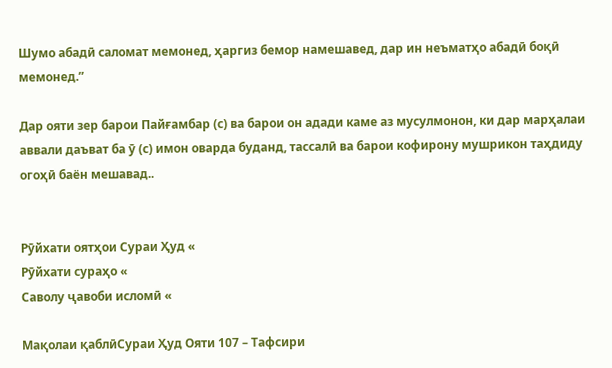Шумо абадӣ саломат мемонед, ҳаргиз бемор намешавед, дар ин неъматҳо абадӣ боқӣ мемонед.”

Дар ояти зер барои Пайғамбар (с) ва барои он адади каме аз мусулмонон, ки дар марҳалаи аввали даъват ба ӯ (с) имон оварда буданд, тассалӣ ва барои кофирону мушрикон таҳдиду огоҳӣ баён мешавад..


Рӯйхати оятҳои Сураи Ҳуд «
Рӯйхати сураҳо «
Саволу ҷавоби исломӣ «

Мақолаи қаблӣСураи Ҳуд Ояти 107 – Тафсири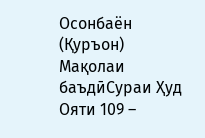Осонбаён (Қуръон)
Мақолаи баъдӣСураи Ҳуд Ояти 109 –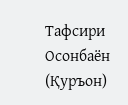Тафсири Осонбаён (Қуръон)